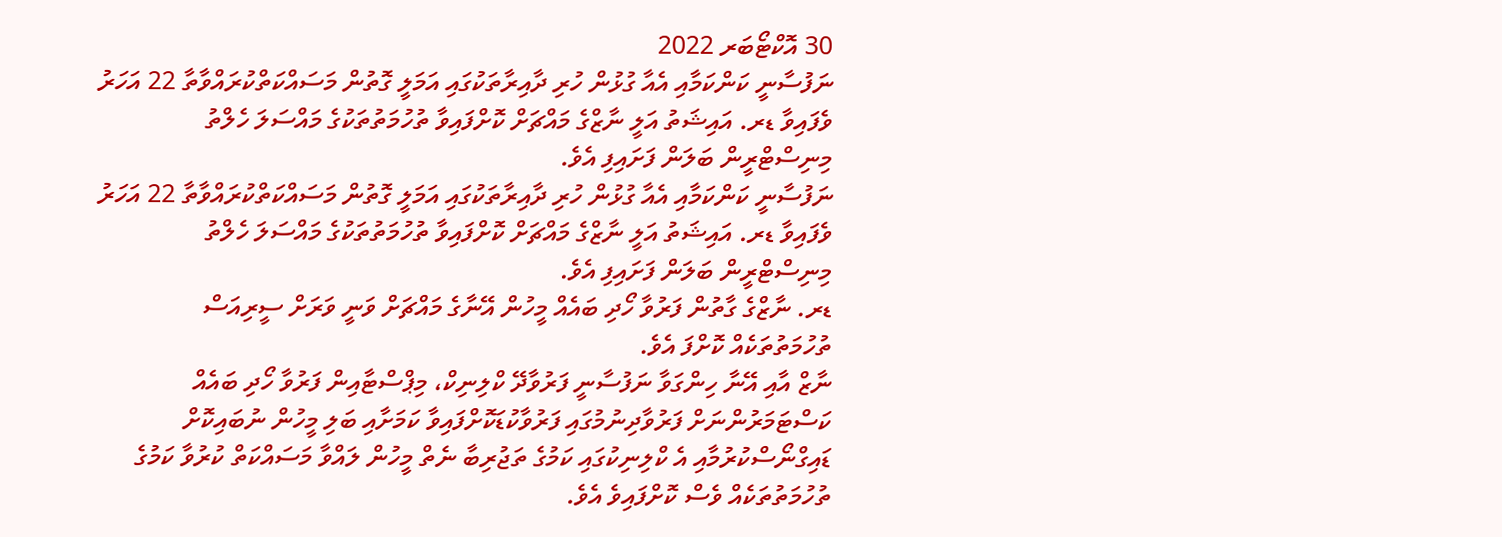30 އޮކްޓޯބަރ 2022
ނަފުސާނީ ކަންކަމާއި އެއާ ގުޅުން ހުރި ދާއިރާތަކުގައި އަމަލީ ގޮތުން މަސައްކަތްކުރައްވާތާ 22 އަހަރު ވެފައިވާ ޑރ. އައިޝަތު އަލީ ނާޒްގެ މައްޗަށް ކޮށްފައިވާ ތުހުމަތުތަކުގެ މައްސަލަ ހެލްތު މިނިސްޓްރީން ބަލަން ފަށައިފި އެވެ.
ނަފުސާނީ ކަންކަމާއި އެއާ ގުޅުން ހުރި ދާއިރާތަކުގައި އަމަލީ ގޮތުން މަސައްކަތްކުރައްވާތާ 22 އަހަރު ވެފައިވާ ޑރ. އައިޝަތު އަލީ ނާޒްގެ މައްޗަށް ކޮށްފައިވާ ތުހުމަތުތަކުގެ މައްސަލަ ހެލްތު މިނިސްޓްރީން ބަލަން ފަށައިފި އެވެ.
ޑރ. ނާޒްގެ ގާތުން ފަރުވާ ހޯދި ބައެއް މީހުން އޭނާގެ މައްޗަށް ވަނީ ވަރަށް ސީރިއަސް ތުހުމަތުތަކެއް ކޮށްފަ އެވެ.
ނާޒް އާއި އޭނާ ހިންގަވާ ނަފުސާނީ ފަރުވާދޭ ކްލިނިކް، މިޕްސްޓާއިން ފަރުވާ ހޯދި ބައެއް ކަސްޓަމަރުންނަށް ފަރުވާދިނުމުގައި ފަރުވާކުޑަކޮށްފައިވާ ކަމަށާއި ބަލި މީހުން ނުބައިކޮށް ޑައިގްނޯސްކުރުމާއި އެ ކްލިނިކުގައި ކަމުގެ ތަޖުރިބާ ނެތް މީހުން ލައްވާ މަސައްކަތް ކުރުވާ ކަމުގެ ތުހުމަތުތަކެއް ވެސް ކޮށްފައިވެ އެވެ.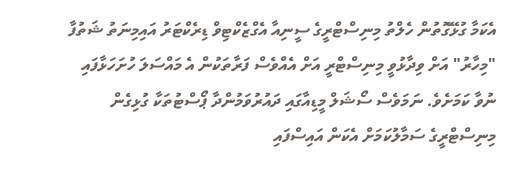އެކަމާ ގުޅޭގޮތުން ހެލްތު މިނިސްޓްރީގެ ސީނިއާ އެގްޒެކްޓިވް ޑިރެކްޓަރު އައިމިނަތު ޝަތުފާ "މިހާރު" އަށް ވިދާޅުވީ މިނިސްޓްރީ އަށް އެއްވެސް ފަރާތަކުން އެ މައްސަލަ ހުށަހަޅާފައި ނުވާ ކަމަށެވެ. ނަމަވެސް ސޯޝަލް މީޑިއާގައި ދައުރުވަމުންދާ ޕޯސްޓުތަކާ ގުޅިގެން މިނިސްޓްރީގެ ސަމާލުކަމަށް އެކަން އައިސްފައި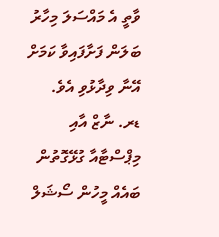ވާތީ އެ މައްސަލަ މިހާރު ބަލަން ފަށާފައިވާ ކަމަށް އޭނާ ވިދާޅުވި އެވެ.
ޑރ. ނާޒް އާއި މިޕްސްޓާއާ ގުޅޭގޮތުން ބައެއް މީހުން ސޯޝަލް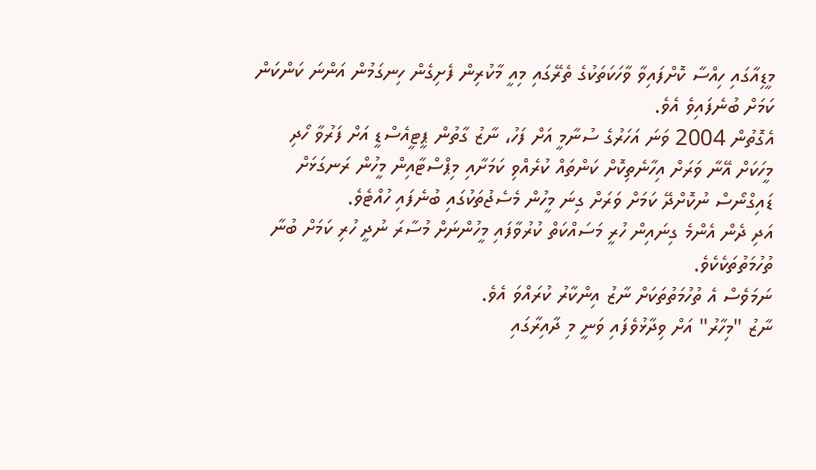މީޑިއާގައި ހިއްސާ ކޮށްފައިވާ ވާހަކަތަކުގެ ތެރޭގައި މިއީ މާކުރިން ފެށިގެން ހިނގަމުން އަންނަ ކަންކަން ކަމަށް ބުނެފައިވެ އެވެ.
އެގޮތުން 2004 ވަނަ އަހަރުގެ ސުނާމީ އަށް ފަހު، ނާޒު ގާތުން ޕީޓީއެސްޑީ އަށް ފަރުވާ ހޯދި މީހަކަށް އޭނާ ވަރަށް އިހާނެތިކޮށް ކަންތައް ކުރެއްވި ކަމަށާއި މިޕްސްޓާއިން މީހުން ރަނގަޅަށް ޑައިގްނޯސް ނުކޮށްދޭ ކަމަށް ވަރަށް ގިނަ މީހުން މެސެޖުތަކުގައި ބުނެފައި ހުއްޓެވެ.
އަދި ދެން އެންމެ ގިނައިން ހުރީ މަސައްކަތް ކުރުވާފައި މީހުންނަށް މުސާރަ ނުދީ ހުރި ކަމަށް ބުނާ ތުހުމަތުތަކެކެވެ.
ނަމަވެސް އެ ތުހުމަތުތަކަށް ނާޒު އިންކާރު ކުރައްވަ އެވެ.
ނާޒު "މިހާރު" އަށް ވިދާޅުވެފައި ވަނީ މި ދާއިރާގައި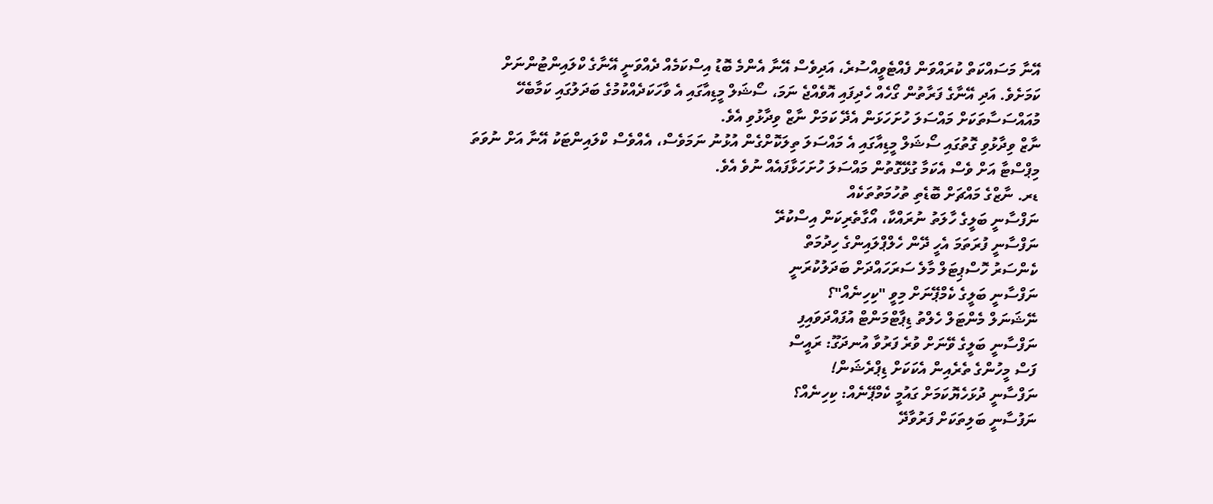އޭނާ މަސައްކަތް ކުރައްވަން ފެއްޓެވީއްސުރެ، އަދިވެސް އޭނާ އެންމެ ބޮޑު އިސްކަމެއް ދެއްވަނީ އޭނާގެ ކްލައިންޓުންނަށް ކަމަށެވެ. އަދި އޭނާގެ ފަރާތުން ގޯހެއް ހެދިފައި އޮވެއްޖެ ނަމަ، ސޯޝަލް މީޑިއާގައި އެ ވާހަކަދެއްކުމުގެ ބަދަލުގައި ކަމާބެހޭ މުއައްސަސާތަކަށް މައްސަލަ ހުށަހަޅަން އެދޭ ކަމަށް ނާޒް ވިދާޅުވި އެވެ.
ނާޒް ވިދާޅުވި ގޮތުގައި ސޯޝަލް މީޑިއާގައި އެ މައްސަލަ ތިލަކޮށްގެން އުޅުނު ނަމަވެސް، އެއްވެސް ކްލައިންޓަކު އޭނާ އަށް ނުވަތަ މިޕްސްޓާ އަށް ވެސް އެކަމާ ގުޅޭގޮތުން މައްސަލަ ހުށަހަޅާފައެއް ނުވެ އެވެ.
ޑރ. ނާޒްގެ މައްޗަށް ބޮޑެތި ތުހުމަތުތަކެއް
ނަފްސާނީ ބަލީގެ ހާލަތު ނުރައްކާ، އޯގާތެރިކަން އިސްކުރޭ
ނަފްސާނީ ފުރަތަމަ އެހީ ދޭން ހެލްޕްލައިންގެ ހިދުމަތް
ކެންސަރު ހޮސްޕިޓަލް މާލެ ސަރަހައްދަށް ބަދަލުކުރަނީ
ނަފްސާނީ ބަލީގެ ކެމްޕޭނަށް މިވީ "ކިހިނެއް"؟
ނޭޝަނަލް މެންޓަލް ހެލްތު ޑިޕާޓްމަންޓް އުފައްދަވައިފި
ނަފްސާނީ ބަލީގެ ވޭނަށް ވުރެ ފަރުވާ އުނދަގޫ: ރައީސް
ފަސް މީހުންގެ ތެރެއިން އެކަކަށް ޑިޕްރެޝަން!
ނަފްސާނީ ދުޅަހެޔޮކަމަށް ގައުމީ ކެމްޕޭނެއް: ކިހިނެއް؟
ނަފުސާނީ ބަލިތަކަށް ފަރުވާދޭ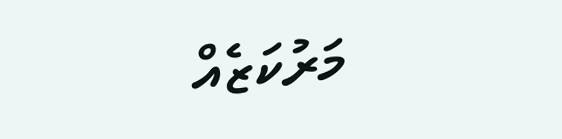މަރުކަޒެއް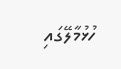ހުޅުމާލޭގައި